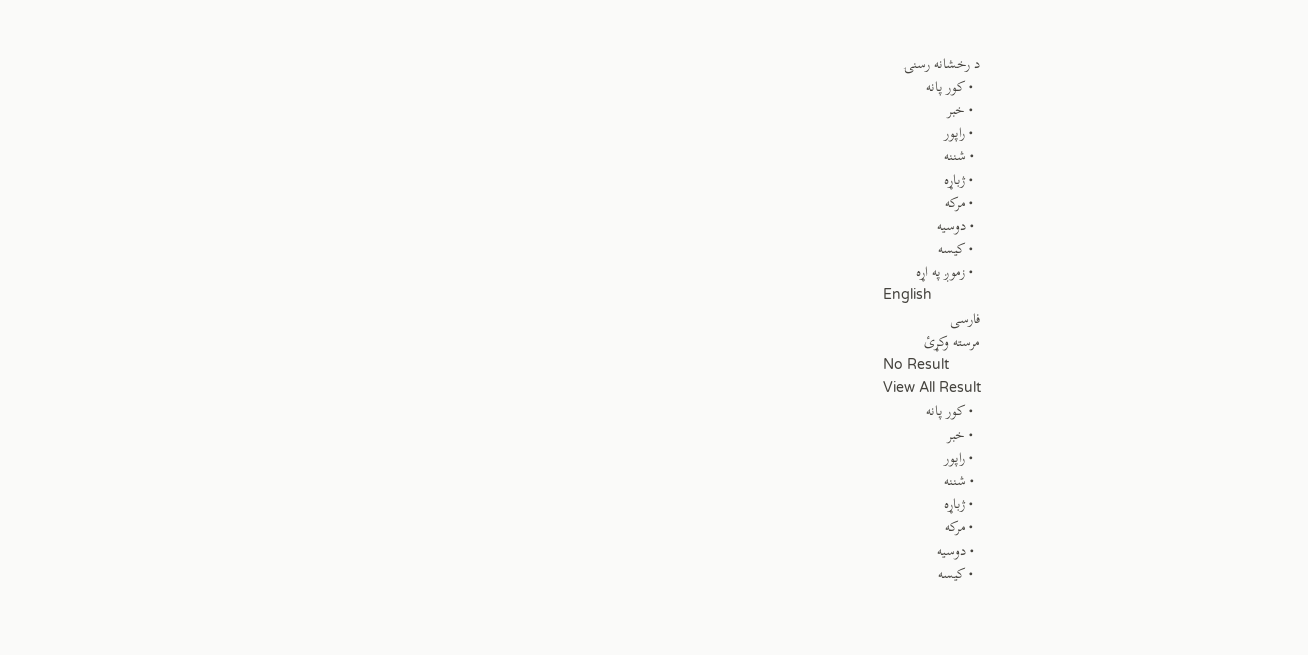د رخشانه رسنۍ
  • کور پانه
  • خبر
  • راپور
  • شننه
  • ژباړه
  • مرکه
  • دوسیه
  • کیسه
  • زموږ په اړه
English
فارسی
مرسته وکړئ
No Result
View All Result
  • کور پانه
  • خبر
  • راپور
  • شننه
  • ژباړه
  • مرکه
  • دوسیه
  • کیسه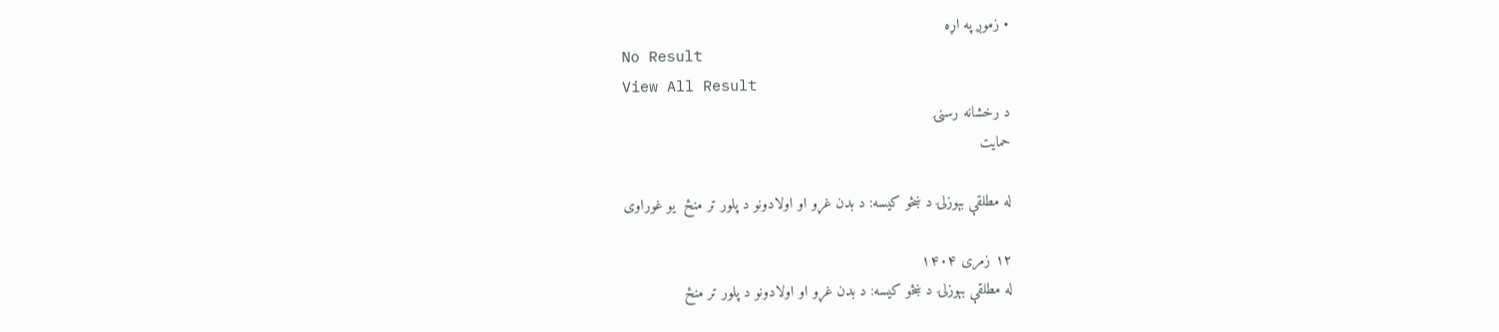• زموږ په اړه
No Result
View All Result
د رخشانه رسنۍ
حمایت

له مطلقې بېوزلۍ د ښځو کیسه: د بدن غړو او اولادونو د پلور تر منځ  یو غوراوی

۱۲ زمری ۱۴۰۴
له مطلقې بېوزلۍ د ښځو کیسه: د بدن غړو او اولادونو د پلور تر منځ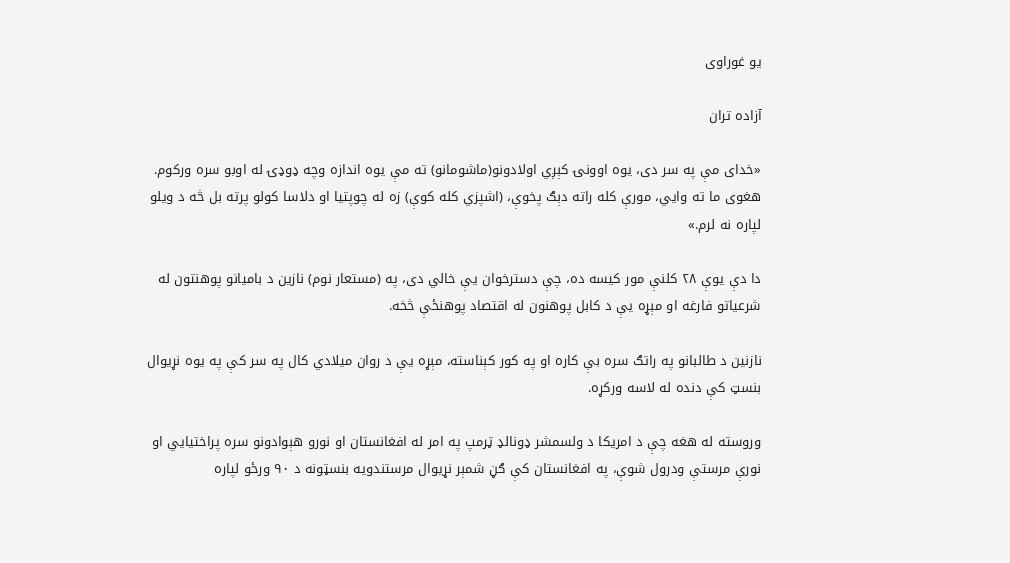یو غوراوی

آزاده تران

«خدای مې په سر دی، یوه اوونۍ کېږي اولادونو(ماشومانو) ته مې یوه اندازه وچه ډوډۍ له اوبو سره ورکوم. هغوی ما ته وايي، مورې کله راته دېګ پخوې، (اشپزي کله کوې) زه له چوپتیا او دلاسا کولو پرته بل څه د ویلو لپاره نه لرم.»

دا دې یوې ۲۸ کلنې مور کیسه ده، چې دسترخوان یې خالي دی، په (مستعار نوم) نازین د بامیانو پوهنتون له شرعیاتو فارغه او مېړه یې د کابل پوهنون له اقتصاد پوهنځې څخه.

نازنین د طالبانو په راتګ سره بې کاره او په کور کېناسته، مېړه یې د روان میلادي کال په سر کې په یوه نړیوال بنسټ کې دنده له لاسه ورکړه.

وروسته له هغه چې د امریکا د ولسمشر ډونالډ ټرمپ په امر له افغانستان او نورو هېوادونو سره پراختیایي او نورې مرستې ودرول شوې، په افغانستان کې ګڼ شمېر نړیوال مرستندویه بنسټونه د ۹۰ ورځو لپاره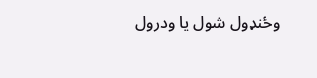وځنډول شول یا ودرول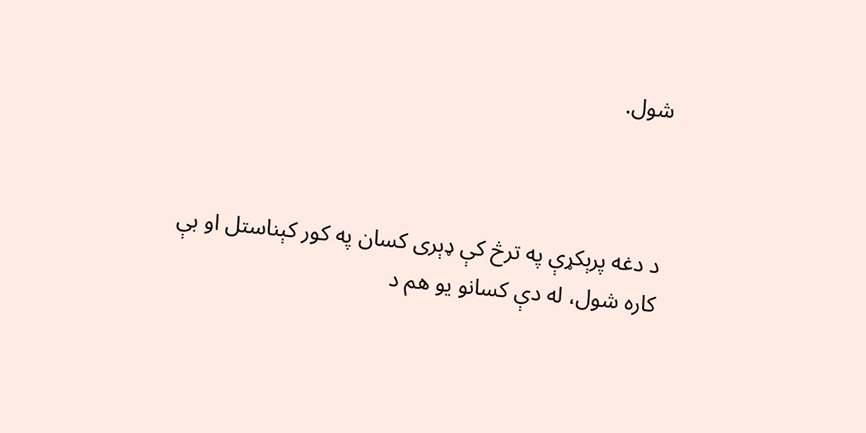شول.



د دغه پرېکړې په ترڅ کې ډېری کسان په کور کېناستل او بې کاره شول، له دې کسانو یو هم د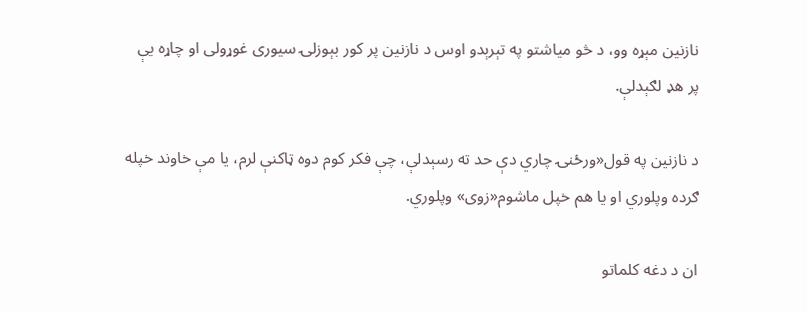نازنین مېړه وو، د څو میاشتو په تېرېدو اوس د نازنین پر کور بېوزلۍ سیوری غوړولی او چاړه یې پر هډ لګېدلې.

د نازنین په قول«ورځنۍ چاري دې حد ته رسېدلې، چې فکر کوم دوه ټاکنې لرم، یا مې خاوند خپله ګرده وپلوري او یا هم خپل ماشوم«زوی» وپلوري.

ان د دغه کلماتو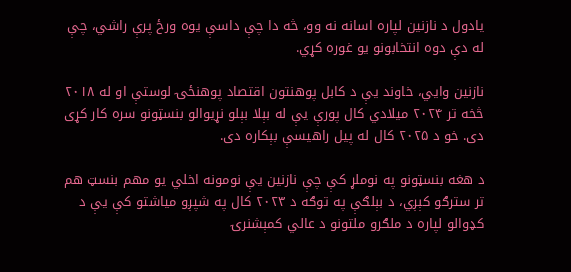یادول د نازنین لپاره اسانه نه وو، څه دا چې داسې یوه ورځ پرې راشي، چې له دې دوه انتخابونو یو غوره کړي.

نازنین وايي، خاوند یې د کابل پوهنتون اقتصاد پوهنځۍ لوستې او له ۲۰۱۸ څخه تر ۲۰۲۴ میلادي کال پورې یې له بېلا بېلو نړیوالو بنسټونو سره کار کړی دی. خو د ۲۰۲۵ کال له پیل راهیسې بېکاره دی.

د هغه بنسټونو په نوملړ کې چې نازنین یې نومونه اخلي یو مهم بنسټ هم تر سترګو کېږي، د بېلګې په توګه د ۲۰۲۳ کال په شپږو میاشتو کې یې د کډوالو لپاره د ملګرو ملتونو د عالي کمېشنرۍ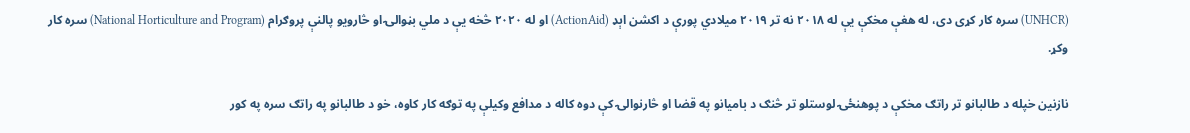(UNHCR) سره کار کړی دی، له هغې مخکې یې له ۲۰۱۸ نه تر ۲۰۱۹ میلادي پورې د اکشن اېډ (ActionAid) او له ۲۰۲۰ څخه یې د ملي بڼوالۍ او څارویو پالنې پروګرام (National Horticulture and Program) سره کار وکړ.

نازنین خپله د طالبانو تر راتګ مخکې د پوهنځۍ لوستلو تر څنګ د بامیانو په قضا او څارنوالۍ کې دوه کاله د مدافع وکیلې په توګه کار کاوه، خو د طالبانو په راتګ سره په کور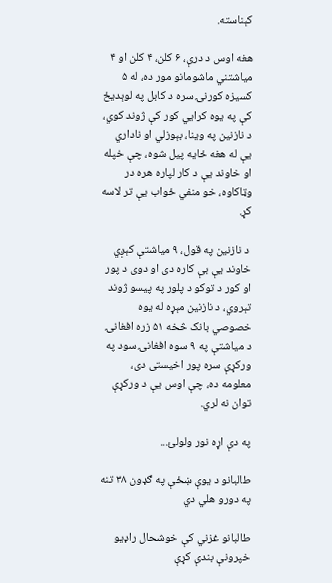کېناسته.

هغه اوس د درې، ۶ کلن، ۴ کلن او ۴ میاشتني ماشومانو مور ده، له ۵ کسیزه کورنۍ سره د کابل په لوېدیځ کې په یوه کرايي کور کې ژوند کوي، د نازنین په وینا، بېوزلي او ناداري یې له هغه ځایه پیل شوه، چې خپله او خاوند یې د کار لپاره هره در وټاکاوه، خو منفي ځواب یې تر لاسه کړ.

 د نازنین په قول، ۹ میاشتې کېږي خاوند یې بې کاره دی او دوی د پور او کور د توکو د پلور په پیسو ژوند تېروي، د نازنین مېړه له یوه خصوصي بانک څخه ۵۱ زره افغانۍ د میاشتې په ۹ سوه افغانۍ سود په ورکړې سره پور اخیستی دی، معلومه ده، چې اوس یې د ورکړې توان نه لري.

په دې اړه نور ولولئ...

طالبانو د یوې ښځې په ګډون ۳۸ تنه په دورو هلي دي

طالبانو غزني کې خوشحال راډیو خپرونې بندې کړې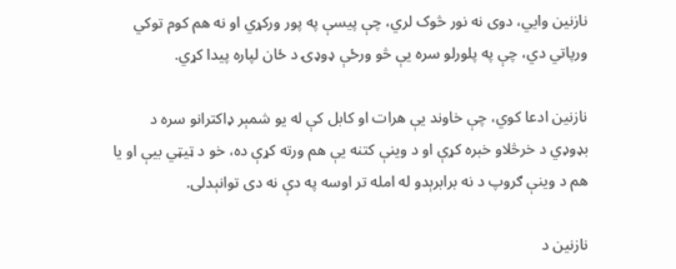نازنین وايي، دوی نه نور څوک لري، چې پیسې په پور ورکړي او نه هم کوم توکي ورپاتي دي، چې په پلورلو سره یې څو ورځې ډوډۍ د ځان لپاره پیدا کړي.

نازنین ادعا کوي، چې خاوند یې هرات او کابل کې له یو شمېر ډاکترانو سره د بډوډي د خرڅلاو خبره کړې او د وینې کتنه یې هم ورته کړې ده، خو د ټیټي بیې او یا هم د وینې ګروپ د نه برابرېدو له امله تر اوسه په دې نه دی توانېدلی.

نازنین د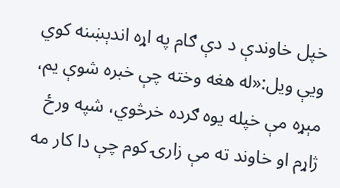خپل خاوندې د دې ګام په اړه اندېښنه کوي ویې ویل:«له هغه وخته چې خبره شوې یم، مېړه مې خپله یوه ګرده خرڅوي، شپه ورځ ژاړم او خاوند ته مې زارۍ کوم چې دا کار مه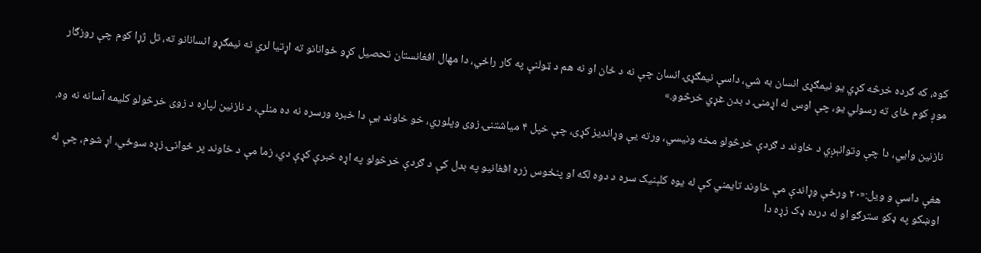کوه، که ګرده خرڅه کړي یو نیمګړی انسان به شي، داسې نیمګړۍ انسان چې نه د ځان او نه هم د ټولنې په کار راځي، دا مهال افغانستان تحصیل کړو ځوانانو ته اړتیا لري نه نیمګړو انسانانو ته، تل ژړا کوم چې روزګار موږ کوم ځای ته رسولي یو، چې اوس له اړمنۍ د بدن غړي خرڅوو.»

نازنین وايي، دا چې وتوانېږي د خاوند د ګردې خرڅولو مخه ونیسي، ورته یې وړاندیز کړی، چې خپل ۴ میاشتنۍ زوی وپلوري، خو خاوند یې دا خبره ورسره نه ده منلې، د نازنین لپاره د زوی خرڅولو کلیمه آسانه نه وه.

هغې داسې و ویل:«۲۰ ورځې وړاندې مې خاوند تایمني کې له یوه کلېنیک سره د دوه لکه او پنځوس زره افغانیو په بدل کې د ګردې خرڅولو په اړه خبرې کړې دي، زما مې د خاوند پر ځوانۍ زړه سوځي، اړ شوم، چې له اوښکو په ډکو سترګو او له درده ډک زړه دا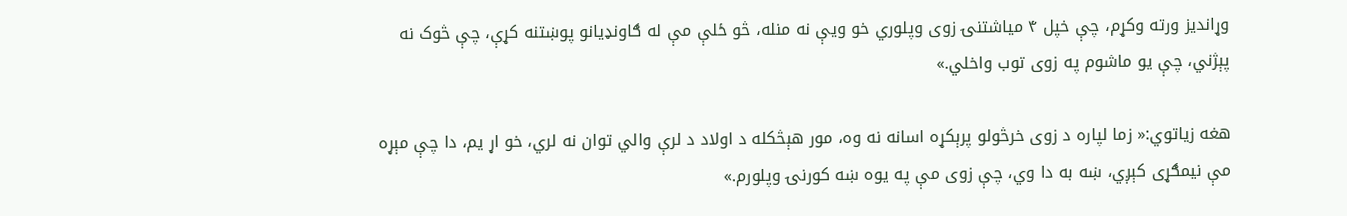وړاندیز ورته وکړم، چې خپل ۴ میاشتنۍ زوی وپلوري خو ویې نه منله، څو ځلې مې له ګاونډیانو پوښتنه کړې، چې څوک نه پېژني، چې یو ماشوم په زوی توب واخلي.»

هغه زیاتوي:« زما لپاره د زوی خرڅولو پرېکړه اسانه نه وه، مور هېڅکله د اولاد د لرې والي توان نه لري، خو اړ یم، دا چې مېړه مې نیمګړی کېږي، ښه به دا وي، چې زوی مې په یوه ښه کورنۍ وپلورم.»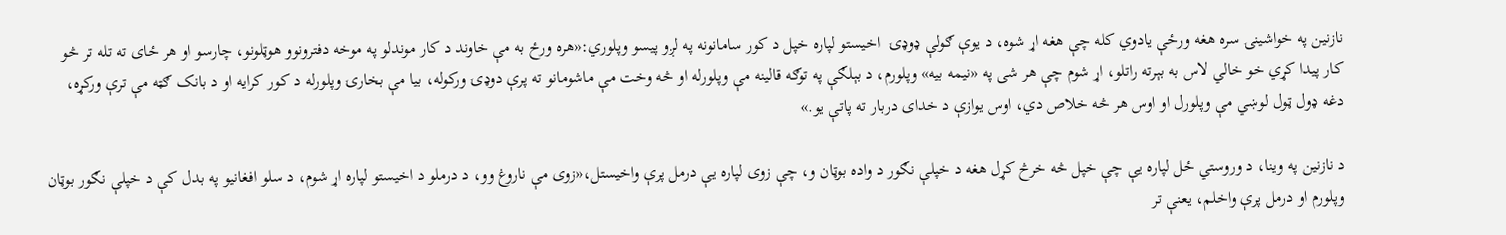نازنین په خواشینۍ سره هغه ورځې یادوي کله چې هغه اړ شوه، د یوې ګولې ډوډۍ  اخیستو لپاره خپل د کور سامانونه په لږو پیسو وپلوري:«هره ورځ به مې خاوند د کار موندلو په موخه دفترونوو هوټلونو، چارسو او هر ځای ته تله تر څو کار پیدا کړي خو خالي لاس به بېرته راتلو، اړ شوم چې هر شی په «نیمه بیه» وپلورم، د بېلګې په توګه قالینه مې وپلورله او څه وخت مې ماشومانو ته پرې دوډۍ ورکوله، بیا مې بخارۍ وپلورله د کور کرایه او د بانک ګټه مې ترې ورکړه، دغه ډول ټول لوښي مې وپلورل او اوس هر څه خلاص دي، اوس یوازې د خدای دربار ته پاتې یو.»

د نازنین په وینا، د وروستي ځل لپاره یې چې خپل څه خرڅ کړل هغه د خپلې نګور د واده بوټان و، چې زوی لپاره یې درمل پرې واخیستل،«زوی مې ناروغ وو، د درملو د اخیستو لپاره اړ شوم، د سلو افغانیو په بدل کې د خپلې نګور بوټان وپلورم او درمل پرې واخلم، یعنې تر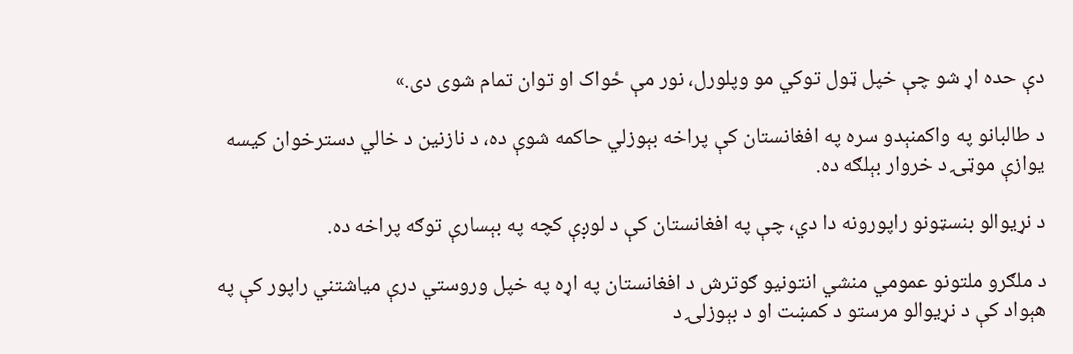دې حده اړ شو چې خپل ټول توکي مو وپلورل، نور مې ځواک او توان تمام شوی دی.»

د طالبانو په واکمنېدو سره په افغانستان کې پراخه بېوزلي حاکمه شوې ده، د نازنین د خالي دسترخوان کیسه یوازې موټۍ د خروار بېلګه ده.

د نړیوالو بنسټونو راپورونه دا دي، چې په افغانستان کې د لوږې کچه په بېسارې توګه پراخه ده.

د ملګرو ملتونو عمومي منشي انتونیو ګوترش د افغانستان په اړه په خپل وروستي درې میاشتني راپور کې په هېواد کې د نړیوالو مرستو د کمښت او د بېوزلۍ د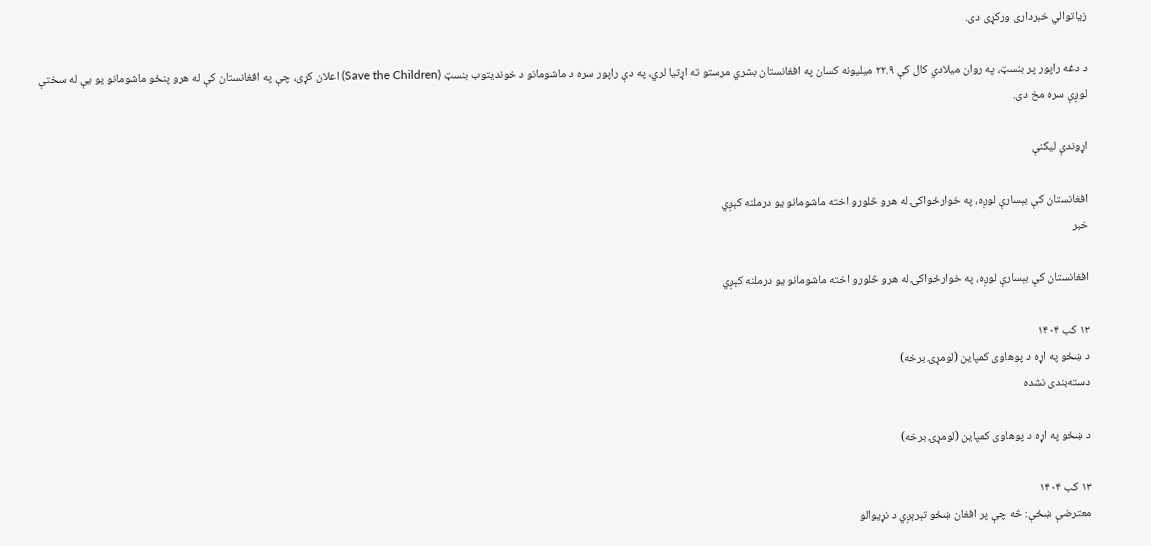زیاتوالي خبرداری ورکړی دی.

د دغه راپور پر بنسټ، په روان میلادي کال کې ۲۲.۹ میلیونه کسان په افغانستان بشري مرستو ته اړتیا لري، په دې راپور سره د ماشومانو د خوندیتوب بنسټ (Save the Children) اعلان کړی، چې په افغانستان کې له هرو پنځو ماشومانو یو یې له سختې لوږې سره مخ دی.

اړوندې لیکنې

افغانستان کې بېسارې لوږه، په خوارځواکۍ له هرو څلورو اخته ماشومانو یو درملنه کېږي
خبر

افغانستان کې بېسارې لوږه، په خوارځواکۍ له هرو څلورو اخته ماشومانو یو درملنه کېږي

۱۳ كب ۱۴۰۴
د ښځو په اړه د پوهاوی کمپاین (لومړۍ برخه)
دسته‌بندی نشده

د ښځو په اړه د پوهاوی کمپاین (لومړۍ برخه)

۱۳ كب ۱۴۰۴
معترضې ښځې: څه چې پر افغان ښځو تېرېږي د نړیوالو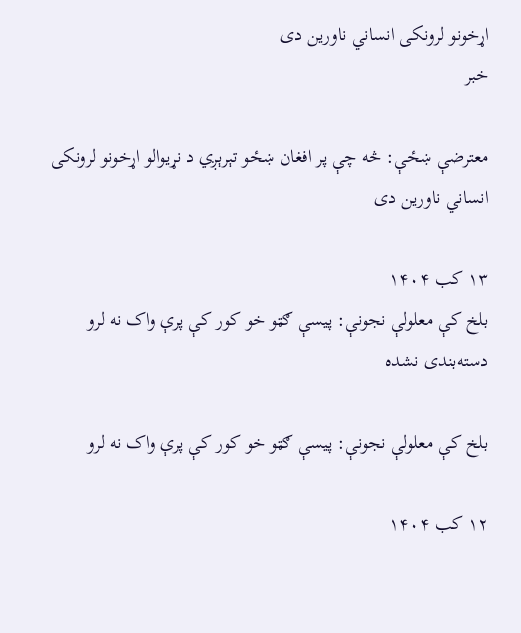اړخونو لرونکی انساني ناورین دی
خبر

معترضې ښځې: څه چې پر افغان ښځو تېرېږي د نړیوالو اړخونو لرونکی انساني ناورین دی

۱۳ كب ۱۴۰۴
بلخ کې معلولې نجونې: پیسې ګټو خو کور کې پرې واک نه لرو
دسته‌بندی نشده

بلخ کې معلولې نجونې: پیسې ګټو خو کور کې پرې واک نه لرو

۱۲ كب ۱۴۰۴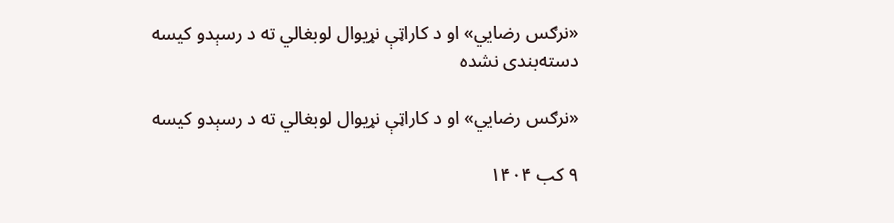«نرګس رضايي» او د کاراټې نړیوال لوبغالي ته د رسېدو کیسه
دسته‌بندی نشده

«نرګس رضايي» او د کاراټې نړیوال لوبغالي ته د رسېدو کیسه

۹ كب ۱۴۰۴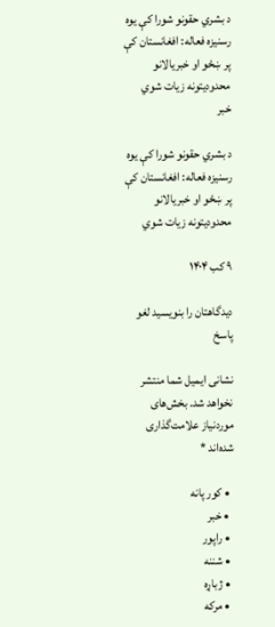د بشري حقونو شورا کې یوه رسنیزه فعاله: افغانستان کې پر ښځو او خبریالانو محدودیتونه زیات شوي
خبر

د بشري حقونو شورا کې یوه رسنیزه فعاله: افغانستان کې پر ښځو او خبریالانو محدودیتونه زیات شوي

۹ كب ۱۴۰۴

دیدگاهتان را بنویسید لغو پاسخ

نشانی ایمیل شما منتشر نخواهد شد. بخش‌های موردنیاز علامت‌گذاری شده‌اند *

  • کور پانه
  • خبر
  • راپور
  • شننه
  • ژباړه
  • مرکه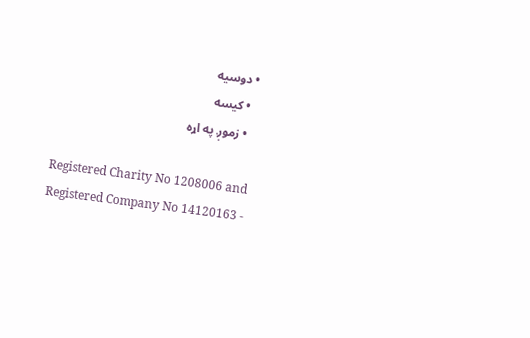• دوسیه
  • کیسه
  • زموږ په اړه

Registered Charity No 1208006 and Registered Company No 14120163 -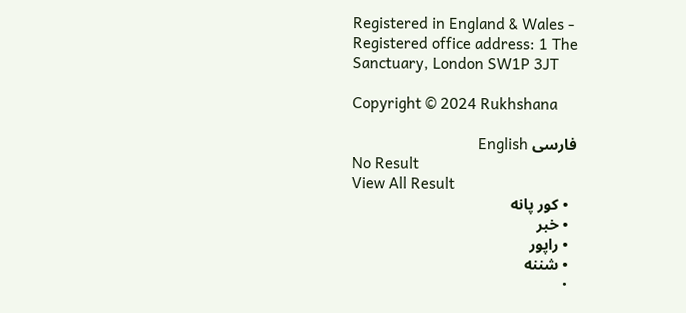Registered in England & Wales - Registered office address: 1 The Sanctuary, London SW1P 3JT

Copyright © 2024 Rukhshana

فارسی English
No Result
View All Result
  • کور پانه
  • خبر
  • راپور
  • شننه
  •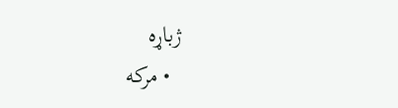ژباړه
  • مرکه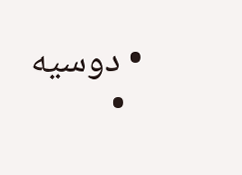• دوسیه
  •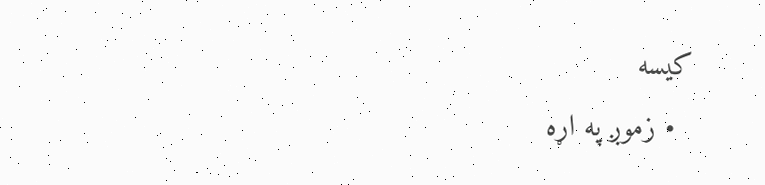کیسه
  • زموږ په اړه